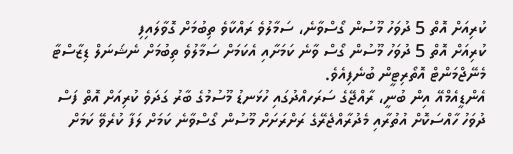ކުރިއަށް އޮތް 5 ދުވަހު މޫސުން ގޯސްވާނެ، ސަމާލުވެ ރައްކާވެ ތިބުމަށް ގޮވާލައިފި
ކުރިއަށް އޮތް 5 ދުވަހު މޫސުން ގޯސް ވާނެ ކަމަށާއި އެކަމަށް ސަމާލުވެ ތިބުމަށް ނެޝަނަލް ޑިޒާސްޓާ މެނޭޖްމަންޓް އޮތޯރިޓީން ބުނެފިއެވެ.
އެންޑީއެމްއޭ އިން ބުނީ، ރާއްޖޭގެ ސަރަހއްދުގައި ހުޅަނޑު މޫސުމުގެ ބާރު ގަދަވެ ކުރިއަށް އޮތް ފަސް ދުވަހު ހާއްސަކޮށް އުތުރާއި މެދުރާއްޖެރޭގެ ރަށްރަށަށް މޫސުން ގޯސްވާނެ ކަމަށް ލަފާ ކުރެވޭ ކަމަށް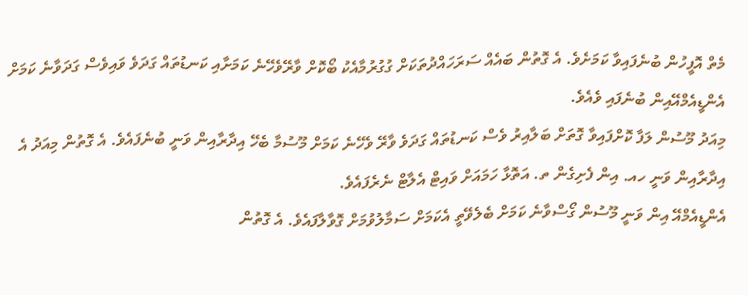މެތް އޮފީހުން ބުނެފައިވާ ކަމަށެވެ. އެ ގޮތުން ބައެއް ސަރަހައްދުތަކަށް ގުގުރުމާއެކު ބޯކޮށް ވާރޭވެހޭނެ ކަމަށާއި ކަނޑުތައް ގަދަވެ ވައިވެސް ގަދަވާނެ ކަމަށް އެންޑީއެމްއޭއިން ބުނެފައި ވެއެވެ.
މިއަދު މޫސުން ލަފާ ކޮށްފައިވާ ގޮތަށް ބަލާއިރު ވެސް ކަނޑުތައް ގަދަވެ ވާރޭ ވެހޭނެ ކަމަށް މޫސުމާ ބެހޭ އިދާރާއިން ވަނީ ބުނެފައެވެ. އެ ގޮތުން މިއަދު އެ އިދާރާއިން ވަނީ ހއ. އިން ފެށިގެން ތ. އަތޮޅާ ހަމައަށް ވައިޓް އެލާޓް ނެރެފައެވެ.
އެންޑީއެމްއޭ އިން ވަނީ މޫސުން ގޯސްވާނެ ކަމަށް ބެލެވޭތީ އެކަމަށް ސަމާލުވުމަށް ގޮވާލާފައެވެ. އެ ގޮތުން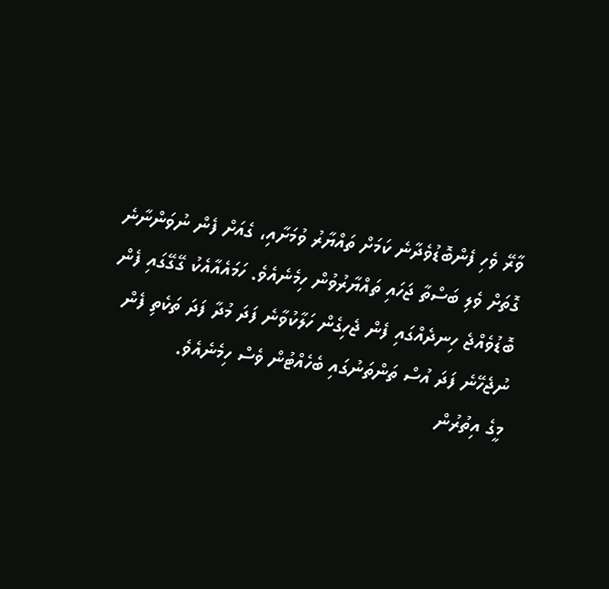ވާރޭ ވެހި ފެންބޮޑުވެދާނެ ކަމަށް ތައްޔާރު ވުމަށާއި، ގެއަށް ފެން ނުވަންނާނެ ގޮތަށް ވެލި ބަސްތާ ޖަހައި ތައްޔާރުވުން ހިމެނެއެވެ. ހަމައެއާއެކު ގޭގޭގައި ފެން ބޮޑުވެއްޖެ ހިނދެއްގައި ފެން ޖެހިގެން ހަލާކުވާނެ ފަދަ މުދާ ފަދަ ތަކެތި ފެން ނުޖެހޭނެ ފަދަ އުސް ތަންތަނުގައި ބެހެއްޓުން ވެސް ހިމެނެއެވެ.
މީގެ އިތުރުން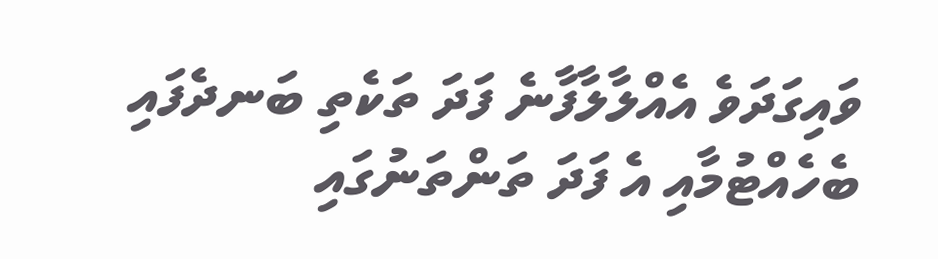ވައިގަދަވެ އެއްލާލާފާނެ ފަދަ ތަކެތި ބަނދެފައި ބެހެއްޓުމާއި އެ ފަދަ ތަންތަނުގައި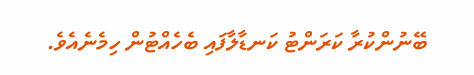ބޭނުންކުރާ ކަރަންޓު ކަނޑާލާފައި ބެހެއްޓުން ހިމެނެއެވެ.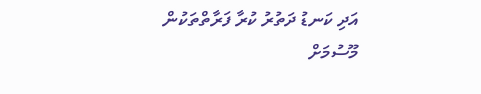އަދި ކަނޑު ދަތުރު ކުރާ ފަރާތްތަކުން މޫސުމަށް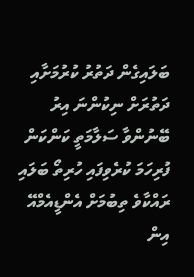ބަލައިގެން ދަތުރު ކުރުމަށާއި ދަތުރަށް ނިކުންނަ އިރު ބޭނުންވާ ސަލާމަތީ ކަންކަން ފުރިހަމަ ކުރެވިފައި ހުރިތޯ ބަލައި ރައްކާވެ ތިބުމަށް އެންޑީއެމްއޭ އިން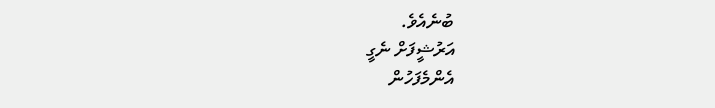ބުނެއެވެ.
އަރުޝީފަށް ނެގީ
އެންމެފަހުން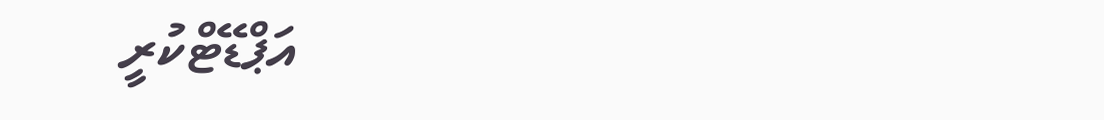އަޕްޑޭޓްކުރީ